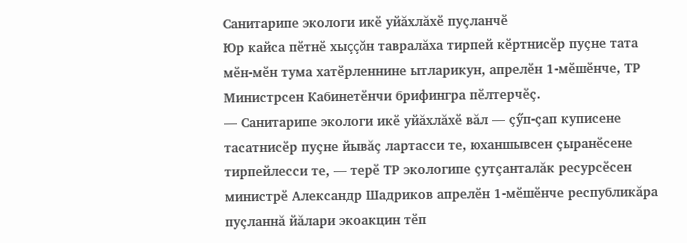Санитарипе экологи икӗ уйăхлăхӗ пуçланчӗ
Юр кайса пӗтнӗ хыççăн тавралăха тирпей кӗртнисӗр пуçне тата мӗн-мӗн тума хатӗрленнине ытларикун, апрелӗн 1-мӗшӗнче, ТР Министрсен Кабинетӗнчи брифингра пӗлтерчӗç.
— Санитарипе экологи икӗ уйăхлăхӗ вăл — çӳп-çап куписене тасатнисӗр пуçне йывăç лартасси те, юханшывсен çыранӗсене тирпейлесси те, — терӗ ТР экологипе çутçанталăк ресурсӗсен министрӗ Александр Шадриков апрелӗн 1-мӗшӗнче республикăра пуçланнă йăлари экоакцин тӗп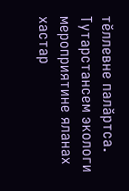тӗллевне палăртса. Тутарстансем экологи мероприятине яланах хастар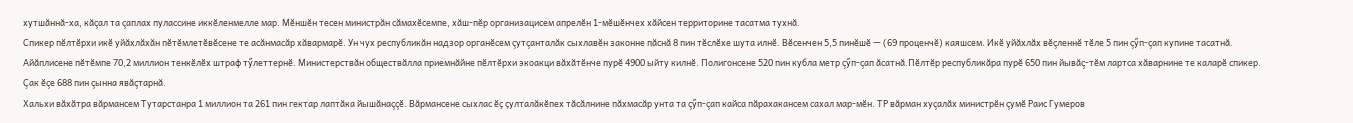хутшăннă-ха, кăçал та çаплах пулассине иккӗленмелле мар. Мӗншӗн тесен министрăн сăмахӗсемпе, хăш-пӗр организацисем апрелӗн 1-мӗшӗнчех хăйсен территорине тасатма тухнă.
Спикер пӗлтӗрхи икӗ уйăхлăхăн пӗтӗмлетӗвӗсене те асăнмасăр хăвармарӗ. Ун чух республикăн надзор органӗсем çутçанталăк сыхлавӗн законне пăснă 8 пин тӗслӗхе шута илнӗ. Вӗсенчен 5,5 пинӗшӗ — (69 проценчӗ) каяшсем. Икӗ уйăхлăх вӗçленнӗ тӗле 5 пин çӳп-çап купине тасатнă. Айăплисене пӗтӗмпе 70,2 миллион тенкӗлӗх штраф тӳлеттернӗ. Министерствăн обществăлла приемнăйне пӗлтӗрхи экоакци вăхăтӗнче пурӗ 4900 ыйту килнӗ. Полигонсене 520 пин кубла метр çӳп-çап ăсатнă.Пӗлтӗр республикăра пурӗ 650 пин йывăç-тӗм лартса хăварнине те каларӗ спикер. Çак ӗçе 688 пин çынна явăçтарнă.
Хальхи вăхăтра вăрмансем Тутарстанра 1 миллион та 261 пин гектар лаптăка йышăнаççӗ. Вăрмансене сыхлас ӗç çулталăкӗпех тăсăлнине пăхмасăр унта та çӳп-çап кайса пăрахакансем сахал мар-мӗн. ТР вăрман хуçалăх министрӗн çумӗ Раис Гумеров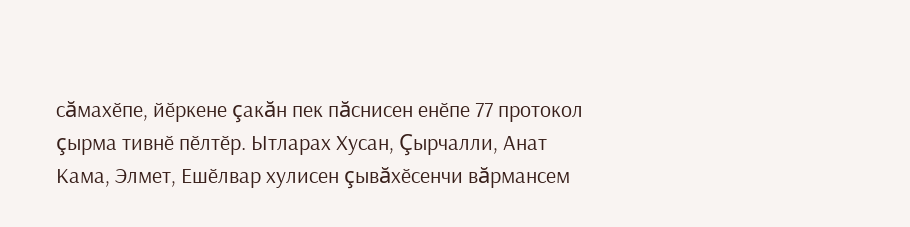сăмахӗпе, йӗркене çакăн пек пăснисен енӗпе 77 протокол çырма тивнӗ пӗлтӗр. Ытларах Хусан, Çырчалли, Анат Кама, Элмет, Ешӗлвар хулисен çывăхӗсенчи вăрмансем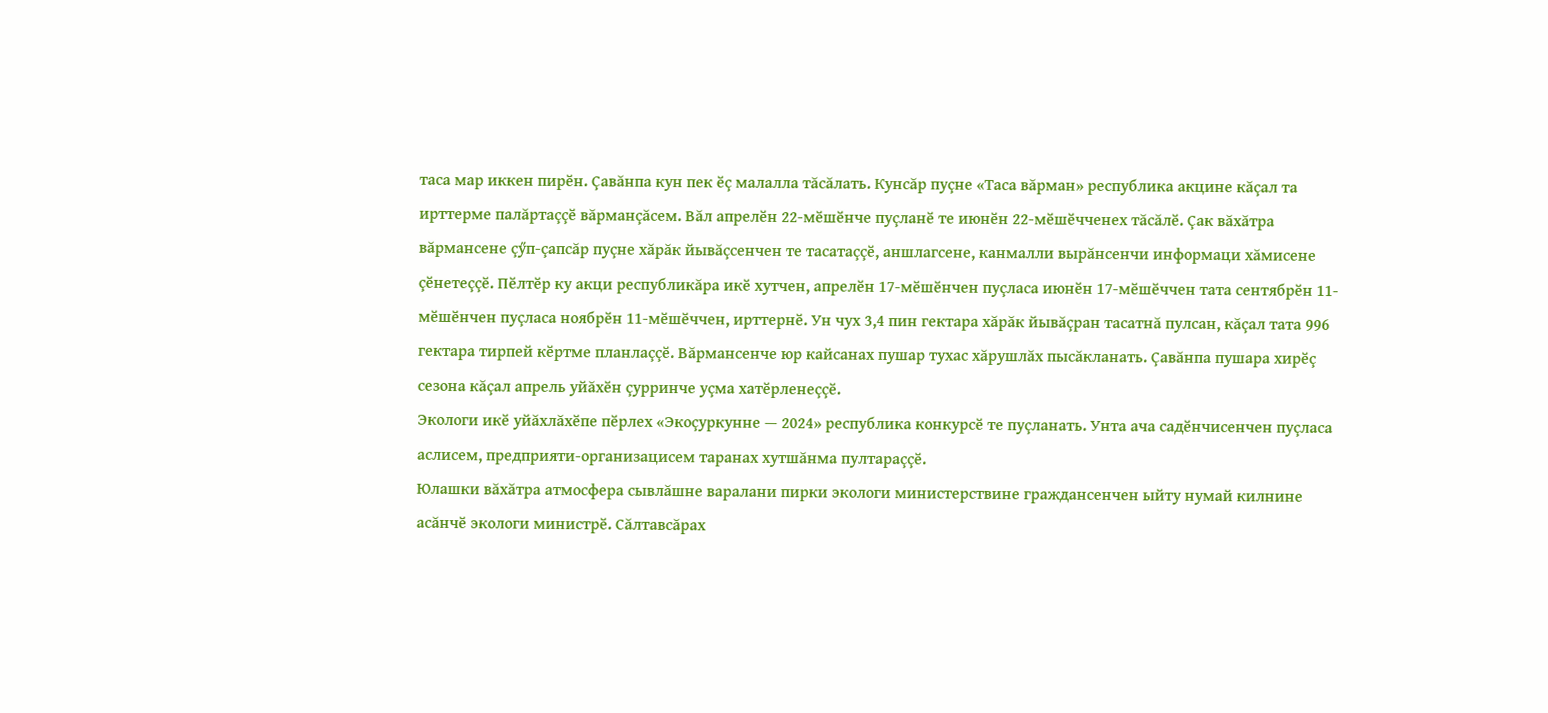таса мар иккен пирӗн. Çавăнпа кун пек ӗç малалла тăсăлать. Кунсăр пуçне «Таса вăрман» республика акцине кăçал та ирттерме палăртаççӗ вăрманçăсем. Вăл апрелӗн 22-мӗшӗнче пуçланӗ те июнӗн 22-мӗшӗчченех тăсăлӗ. Çак вăхăтра вăрмансене çӳп-çапсăр пуçне хăрăк йывăçсенчен те тасатаççӗ, аншлагсене, канмалли вырăнсенчи информаци хăмисене çӗнетеççӗ. Пӗлтӗр ку акци республикăра икӗ хутчен, апрелӗн 17-мӗшӗнчен пуçласа июнӗн 17-мӗшӗччен тата сентябрӗн 11-мӗшӗнчен пуçласа ноябрӗн 11-мӗшӗччен, ирттернӗ. Ун чух 3,4 пин гектара хăрăк йывăçран тасатнă пулсан, кăçал тата 996 гектара тирпей кӗртме планлаççӗ. Вăрмансенче юр кайсанах пушар тухас хăрушлăх пысăкланать. Çавăнпа пушара хирӗç сезона кăçал апрель уйăхӗн çурринче уçма хатӗрленеççӗ.
Экологи икӗ уйăхлăхӗпе пӗрлех «Экоçуркунне — 2024» республика конкурсӗ те пуçланать. Унта ача садӗнчисенчен пуçласа аслисем, предприяти-организацисем таранах хутшăнма пултараççӗ.
Юлашки вăхăтра атмосфера сывлăшне варалани пирки экологи министерствине граждансенчен ыйту нумай килнине асăнчӗ экологи министрӗ. Сăлтавсăрах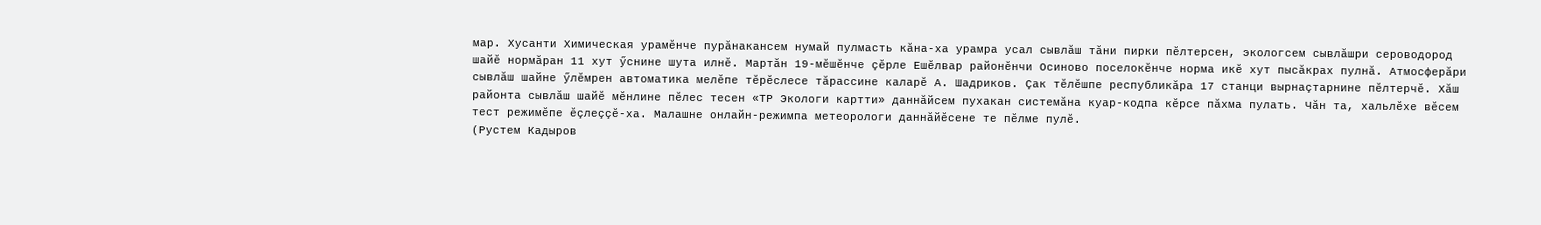мар. Хусанти Химическая урамӗнче пурăнакансем нумай пулмасть кăна-ха урамра усал сывлăш тăни пирки пӗлтерсен, экологсем сывлăшри сероводород шайӗ нормăран 11 хут ӳснине шута илнӗ. Мартăн 19-мӗшӗнче çӗрле Ешӗлвар районӗнчи Осиново поселокӗнче норма икӗ хут пысăкрах пулнă. Атмосферăри сывлăш шайне ӳлӗмрен автоматика мелӗпе тӗрӗслесе тăрассине каларӗ А. Шадриков. Çак тӗлӗшпе республикăра 17 станци вырнаçтарнине пӗлтерчӗ. Хăш районта сывлăш шайӗ мӗнлине пӗлес тесен «ТР Экологи картти» даннăйсем пухакан системăна куар-кодпа кӗрсе пăхма пулать. Чăн та, хальлӗхе вӗсем тест режимӗпе ӗçлеççӗ-ха. Малашне онлайн-режимпа метеорологи даннăйӗсене те пӗлме пулӗ.
(Рустем Кадыров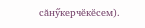сăнӳкерчӗкӗсем).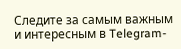Следите за самым важным и интересным в Telegram-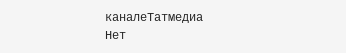каналеТатмедиа
Нет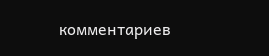комментариев